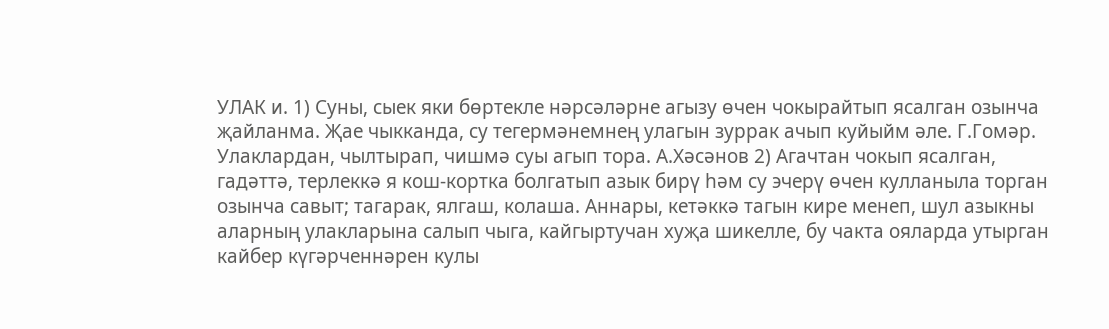УЛАК и. 1) Суны, сыек яки бөртекле нәрсәләрне агызу өчен чокырайтып ясалган озынча җайланма. Җае чыкканда, су тегермәнемнең улагын зуррак ачып куйыйм әле. Г.Гомәр. Улаклардан, чылтырап, чишмә суы агып тора. А.Хәсәнов 2) Агачтан чокып ясалган, гадәттә, терлеккә я кош-кортка болгатып азык бирү һәм су эчерү өчен кулланыла торган озынча савыт; тагарак, ялгаш, колаша. Аннары, кетәккә тагын кире менеп, шул азыкны аларның улакларына салып чыга, кайгыртучан хуҗа шикелле, бу чакта ояларда утырган кайбер күгәрченнәрен кулы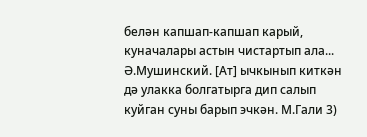белән капшап-капшап карый, куначалары астын чистартып ала... Ә.Мушинский. [Ат] ычкынып киткән дә улакка болгатырга дип салып куйган суны барып эчкән. М.Гали 3)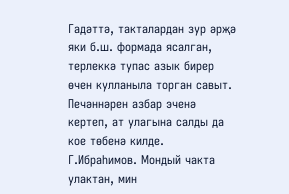Гадәттә, такталардан зур әрҗә яки б.ш. формада ясалган, терлеккә тупас азык бирер өчен кулланыла торган савыт. Печәннәрен азбар эченә кертеп, ат улагына салды да кое төбенә килде. Г.Ибраһимов. Мондый чакта улактан, мин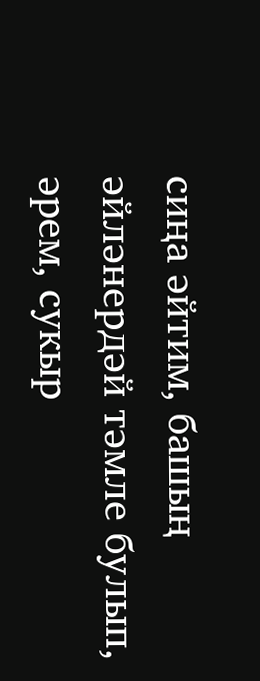сиңа әйтим, башың әйләнердәй тәмле булып, әрем, сукыр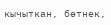кычыткан, бөтнек,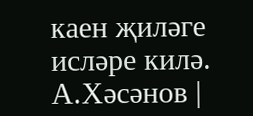каен җиләге исләре килә. А.Хәсәнов |